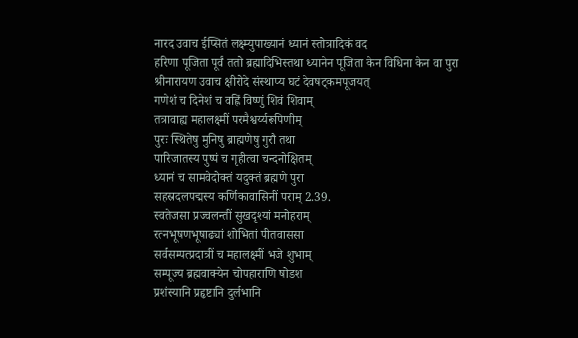नारद उवाच ईप्सितं लक्ष्म्युपाख्यानं ध्यानं स्तोत्रादिकं वद
हरिणा पूजिता पूर्वं ततो ब्रह्मादिभिस्तथा ध्यानेन पूजिता केन विधिना केन वा पुरा
श्रीनारायण उवाच क्षीरोदे संस्थाप्य घटं देवषट्कमपूजयत्
गणेशं च दिनेशं च वह्निं विष्णुं शिवं शिवाम्
तत्रावाह्य महालक्ष्मीं परमैश्वर्य्यरूपिणीम्
पुरः स्थितेषु मुनिषु ब्राह्मणेषु गुरौ तथा
पारिजातस्य पुष्पं च गृहीत्वा चन्दनोक्षितम्
ध्यानं च सामवेदोक्तं यदुक्तं ब्रह्मणे पुरा
सहस्रदलपद्मस्य कर्णिकावासिनीं पराम् 2.39.
स्वतेजसा प्रज्वलन्तीं सुखदृश्यां मनोहराम्
रत्नभूषणभूषाढ्यां शोभितां पीतवाससा
सर्वसम्पत्प्रदात्रीं च महालक्ष्मीं भजे शुभाम्
सम्पूज्य ब्रह्मवाक्येन चोपहाराणि षोडश
प्रशंस्यानि प्रहृष्टानि दुर्लभानि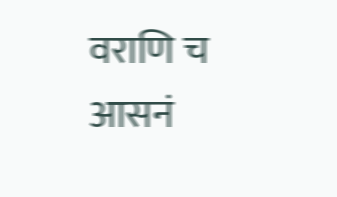वराणि च आसनं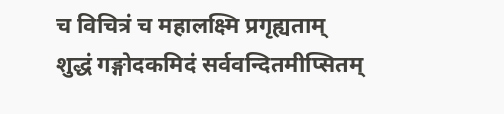च विचित्रं च महालक्ष्मि प्रगृह्यताम्
शुद्धं गङ्गोदकमिदं सर्ववन्दितमीप्सितम्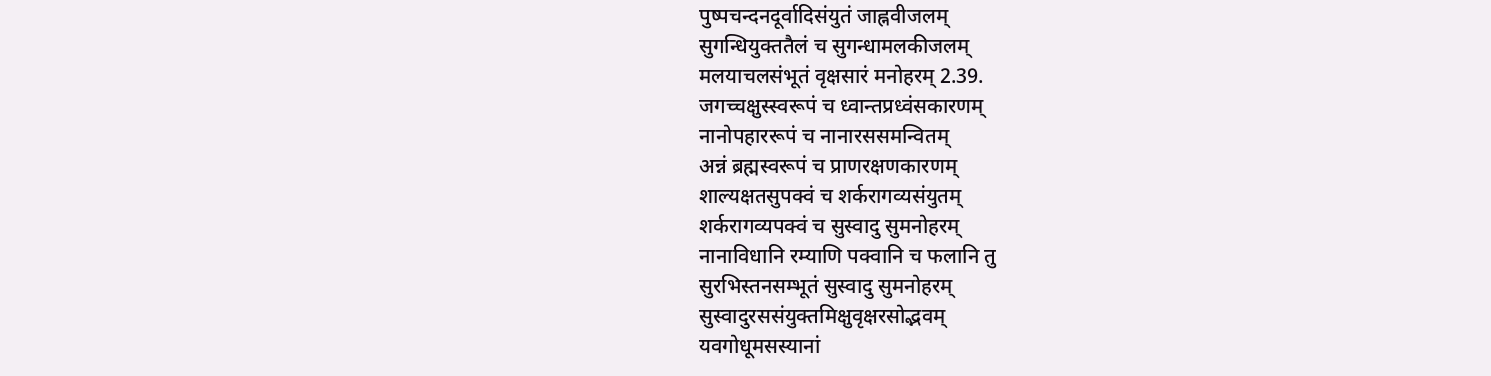पुष्पचन्दनदूर्वादिसंयुतं जाह्नवीजलम्
सुगन्धियुक्ततैलं च सुगन्धामलकीजलम्
मलयाचलसंभूतं वृक्षसारं मनोहरम् 2.39.
जगच्चक्षुस्स्वरूपं च ध्वान्तप्रध्वंसकारणम्
नानोपहाररूपं च नानारससमन्वितम्
अन्नं ब्रह्मस्वरूपं च प्राणरक्षणकारणम्
शाल्यक्षतसुपक्वं च शर्करागव्यसंयुतम्
शर्करागव्यपक्वं च सुस्वादु सुमनोहरम्
नानाविधानि रम्याणि पक्वानि च फलानि तु
सुरभिस्तनसम्भूतं सुस्वादु सुमनोहरम्
सुस्वादुरससंयुक्तमिक्षुवृक्षरसोद्भवम्
यवगोधूमसस्यानां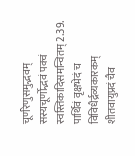चूर्णरेणुसमुद्भवम्
सस्यचूर्णोद्भवं पक्वं स्वस्तिकादिसमन्वितम् 2.39.
पार्थिवं वृक्षभेदं च विविधैर्द्रव्यकारकम्
शीतवायुप्रदं चैव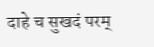दाहे च सुखदं परम्